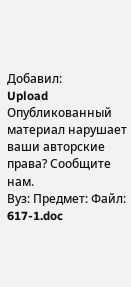Добавил:
Upload Опубликованный материал нарушает ваши авторские права? Сообщите нам.
Вуз: Предмет: Файл:
617-1.doc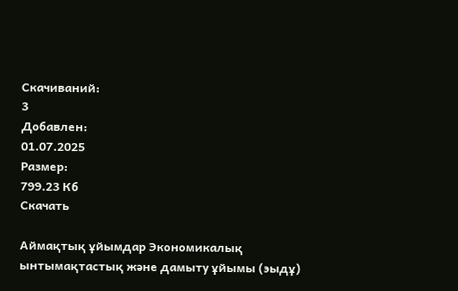Скачиваний:
3
Добавлен:
01.07.2025
Размер:
799.23 Кб
Скачать

Аймақтық ұйымдар Экономикалық ынтымақтастық және дамыту ұйымы (эыдұ)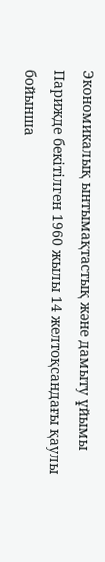Экономикалық ынтымақтастық және дамыту ұйымы Парижде бекітілген 1960 жылы 14 желтоқсандағы қаулы бойынша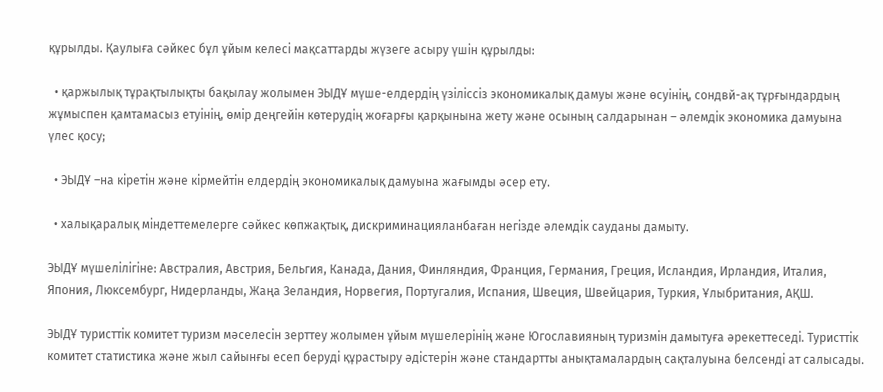құрылды. Қаулыға сәйкес бұл ұйым келесі мақсаттарды жүзеге асыру үшін құрылды:

  • қаржылық тұрақтылықты бақылау жолымен ЭЫДҰ мүше-елдердің үзіліссіз экономикалық дамуы және өсуінің, сондвй-ақ тұрғындардың жұмыспен қамтамасыз етуінің, өмір деңгейін көтерудің жоғарғы қарқынына жету және осының салдарынан – әлемдік экономика дамуына үлес қосу;

  • ЭЫДҰ –на кіретін және кірмейтін елдердің экономикалық дамуына жағымды әсер ету.

  • халықаралық міндеттемелерге сәйкес көпжақтық, дискриминацияланбаған негізде әлемдік сауданы дамыту.

ЭЫДҰ мүшелілігіне: Австралия, Австрия, Бельгия, Канада, Дания, Финляндия, Франция, Германия, Греция, Исландия, Ирландия, Италия, Япония, Люксембург, Нидерланды, Жаңа Зеландия, Норвегия, Португалия, Испания, Швеция, Швейцария, Туркия, Ұлыбритания, АҚШ.

ЭЫДҰ туристтік комитет туризм мәселесін зерттеу жолымен ұйым мүшелерінің және Югославияның туризмін дамытуға әрекеттеседі. Туристтік комитет статистика және жыл сайынғы есеп беруді құрастыру әдістерін және стандартты анықтамалардың сақталуына белсенді ат салысады.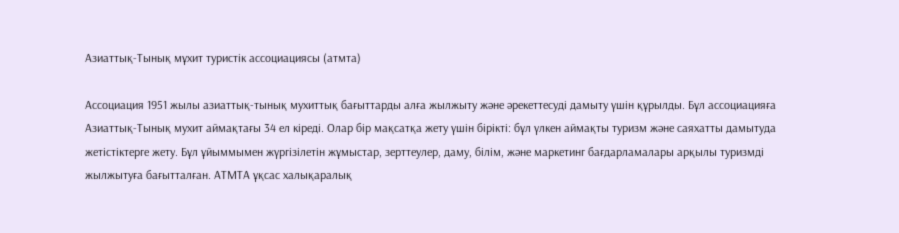Азиаттық-Тынық мұхит туристік ассоциациясы (атмта)

Ассоциация 1951 жылы азиаттық-тынық мухиттық бағыттарды алға жылжыту және әрекеттесуді дамыту үшін құрылды. Бұл ассоциацияға Азиаттық-Тынық мухит аймақтағы 34 ел кіреді. Олар бір мақсатқа жету үшін бірікті: бұл үлкен аймақты туризм және саяхатты дамытуда жетістіктерге жету. Бұл ұйыммымен жүргізілетін жұмыстар, зерттеулер, даму, білім, және маркетинг бағдарламалары арқылы туризмді жылжытуға бағытталған. АТМТА ұқсас халықаралық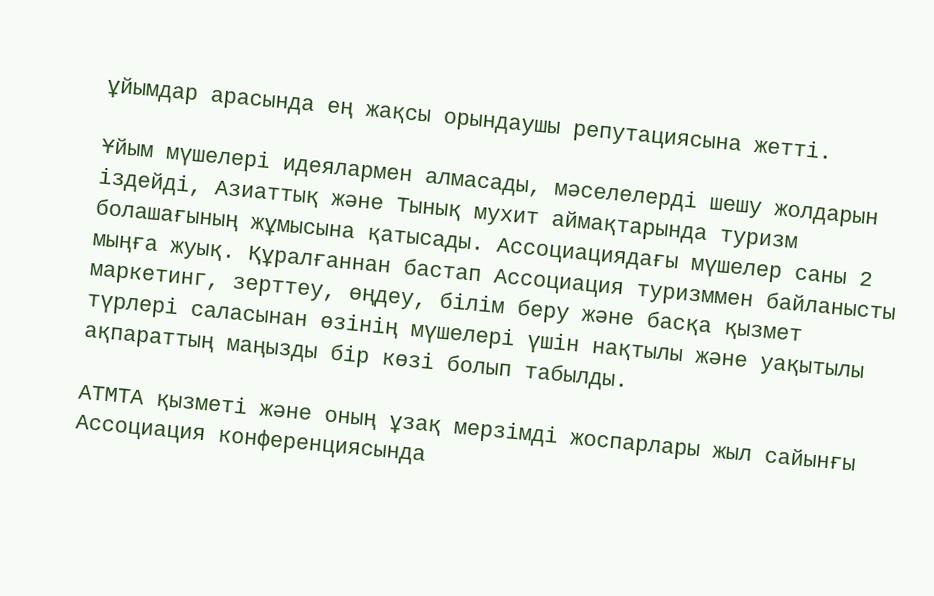ұйымдар арасында ең жақсы орындаушы репутациясына жетті.

Ұйым мүшелері идеялармен алмасады, мәселелерді шешу жолдарын іздейді, Азиаттық және Тынық мухит аймақтарында туризм болашағының жұмысына қатысады. Ассоциациядағы мүшелер саны 2 мыңға жуық. Құралғаннан бастап Ассоциация туризммен байланысты маркетинг, зерттеу, өңдеу, білім беру және басқа қызмет түрлері саласынан өзінің мүшелері үшін нақтылы және уақытылы ақпараттың маңызды бір көзі болып табылды.

АТМТА қызметі және оның ұзақ мерзімді жоспарлары жыл сайынғы Ассоциация конференциясында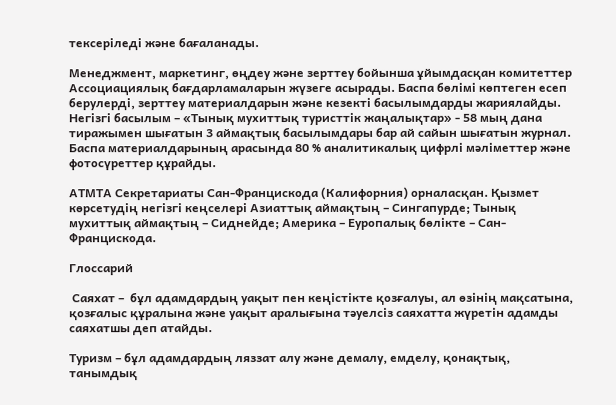тексеріледі және бағаланады.

Менеджмент, маркетинг, өңдеу және зерттеу бойынша ұйымдасқан комитеттер Ассоциациялық бағдарламаларын жүзеге асырады. Баспа бөлімі көптеген есеп берулерді, зерттеу материалдарын және кезекті басылымдарды жариялайды. Негізгі басылым – «Тынық мухиттық туристтік жаңалықтар» - 58 мың дана тиражымен шығатын 3 аймақтық басылымдары бар ай сайын шығатын журнал. Баспа материалдарының арасында 80 % аналитикалық цифрлі мәліметтер және фотосүреттер құрайды.

АТМТА Секретариаты Сан-Францискода (Калифорния) орналасқан. Қызмет көрсетудің негізгі кеңселері Азиаттық аймақтың – Сингапурде; Тынық мухиттық аймақтың – Сиднейде; Америка – Еуропалық бөлікте – Сан-Францискода.

Глоссарий

 Саяхат –  бұл адамдардың уақыт пен кеңістікте қозғалуы, ал өзінің мақсатына, қозғалыс құралына және уақыт аралығына тәуелсіз саяхатта жүретін адамды саяхатшы деп атайды.

Туризм – бұл адамдардың ляззат алу және демалу, емделу, қонақтық, танымдық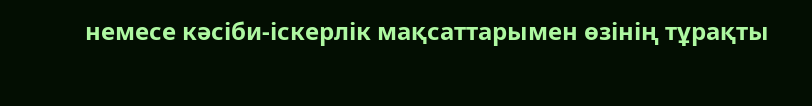немесе кәсіби-іскерлік мақсаттарымен өзінің тұрақты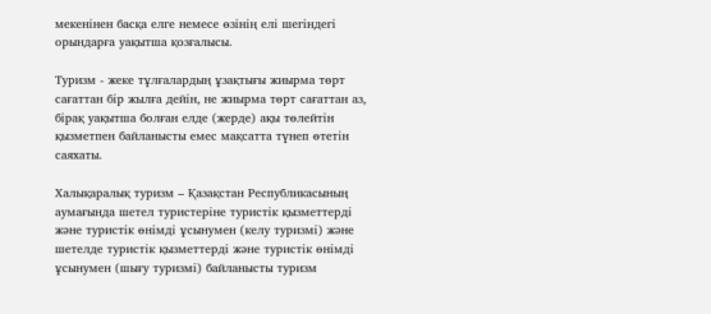мекенінен басқа елге немесе өзінің елі шегіндегі орындарға уақытша қозғалысы.

Туризм - жеке тұлғалардың ұзақтығы жиырма төрт сағаттан бiр жылға дейін, не жиырма төрт сағаттан аз, бірақ уақытша болған елде (жерде) ақы төлейтiн қызметпен байланысты емес мақсатта түнеп өтетiн саяхаты.

Халықаралық туризм – Қазақстан Республикасының аумағында шетел туристеріне туристік қызметтерді және туристік өнімді ұсынумен (келу туризмі) және шетелде туристік қызметтерді және туристік өнімді ұсынумен (шығу туризмі) байланысты туризм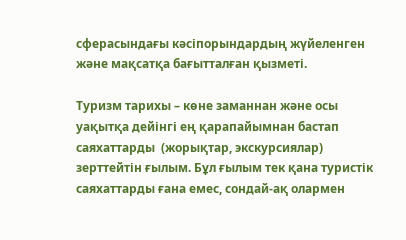сферасындағы кәсіпорындардың жүйеленген және мақсатқа бағытталған қызметі.

Туризм тарихы – көне заманнан және осы уақытқа дейінгі ең қарапайымнан бастап саяхаттарды  (жорықтар, экскурсиялар) зерттейтін ғылым. Бұл ғылым тек қана туристік саяхаттарды ғана емес, сондай-ақ олармен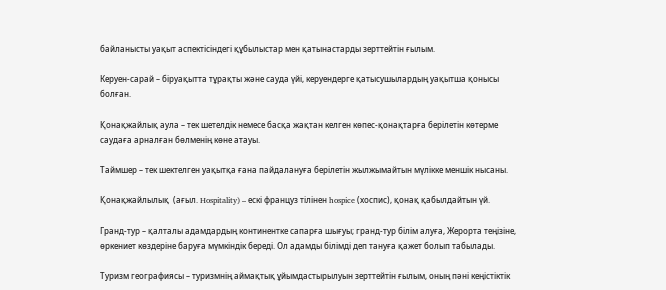байланысты уақыт аспектісіндегі құбылыстар мен қатынастарды зерттейтін ғылым.

Керуен-сарай – біруақытта тұрақты және сауда үйі, керуендерге қатысушылардың уақытша қонысы болған.

Қонақжайлық аула – тек шетелдік немесе басқа жақтан келген көпес-қонақтарға берілетін көтерме саудаға арналған бөлменің көне атауы.

Таймшер – тек шектелген уақытқа ғана пайдалануға берілетін жылжымайтын мүлікке меншік нысаны.

Қонақжайлылық  (ағыл. Hospitality) – ескі француз тілінен hospice (хоспис), қонақ қабылдайтын үй.

Гранд-тур – қалталы адамдардың континентке сапарға шығуы; гранд-тур білім алуға, Жерорта теңізіне, өркениет көздеріне баруға мүмкіндік береді. Ол адамды білімді деп тануға қажет болып табылады.

Туризм географиясы – туризмнің аймақтық ұйымдастырылуын зерттейтін ғылым, оның пәні кеңістіктік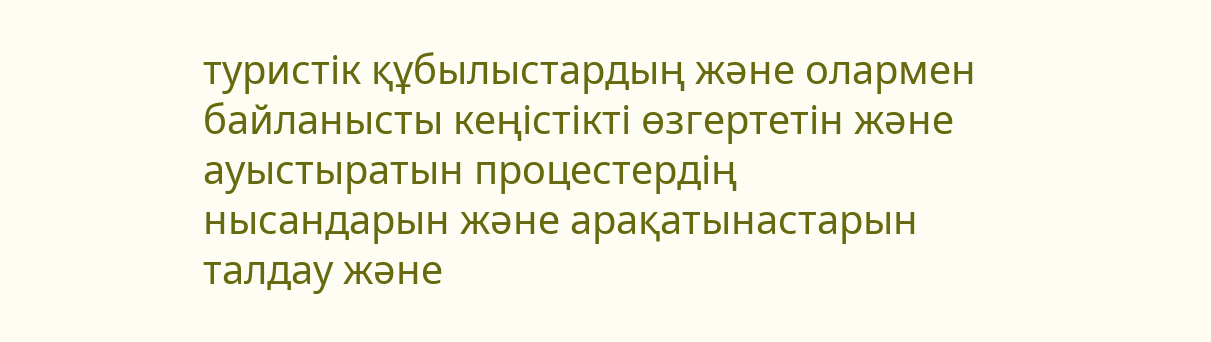туристік құбылыстардың және олармен байланысты кеңістікті өзгертетін және ауыстыратын процестердің нысандарын және арақатынастарын талдау және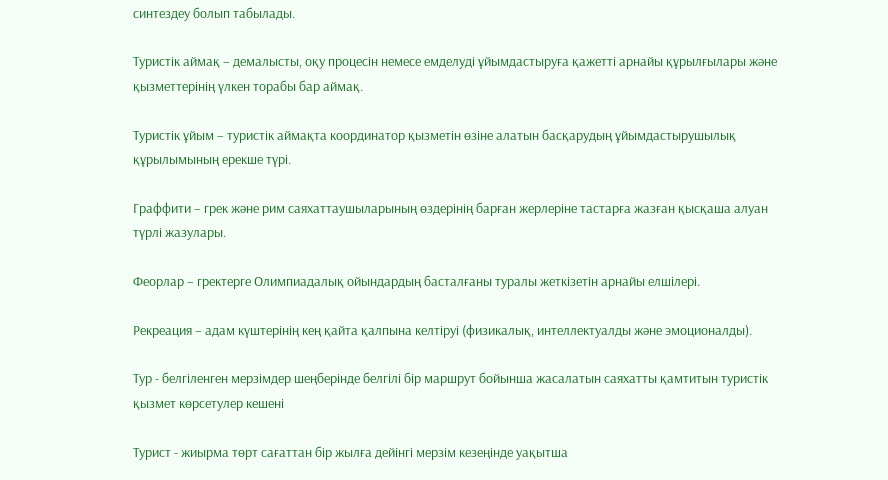синтездеу болып табылады.

Туристік аймақ – демалысты, оқу процесін немесе емделуді ұйымдастыруға қажетті арнайы құрылғылары және қызметтерінің үлкен торабы бар аймақ.

Туристік ұйым – туристік аймақта координатор қызметін өзіне алатын басқарудың ұйымдастырушылық құрылымының ерекше түрі.

Граффити – грек және рим саяхаттаушыларының өздерінің барған жерлеріне тастарға жазған қысқаша алуан түрлі жазулары.

Феорлар – гректерге Олимпиадалық ойындардың басталғаны туралы жеткізетін арнайы елшілері.

Рекреация – адам күштерінің кең қайта қалпына келтіруі (физикалық, интеллектуалды және эмоционалды).

Тур - белгiленген мерзiмдер шеңберiнде белгiлі бiр маршрут бойынша жасалатын саяхатты қамтитын туристік қызмет көрсетулер кешені

Турист - жиырма төрт сағаттан бiр жылға дейiнгi мерзiм кезеңiнде уақытша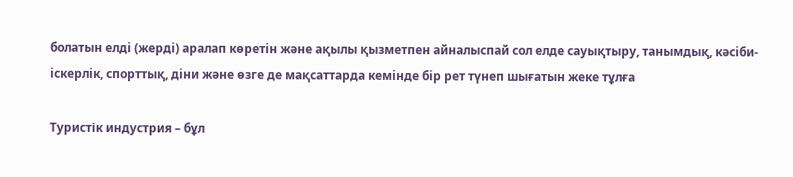болатын елдi (жердi) аралап көретiн және ақылы қызметпен айналыспай сол елде сауықтыру, танымдық, кәсiби-iскерлiк, спорттық, дiни және өзге де мақсаттарда кемiнде бiр рет түнеп шығатын жеке тұлға

Туристік индустрия – бұл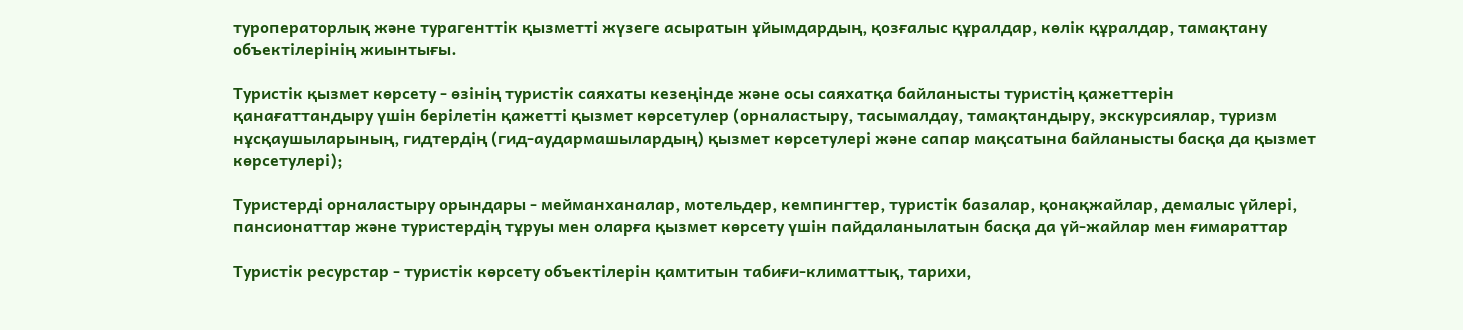туроператорлық және турагенттік қызметті жүзеге асыратын ұйымдардың, қозғалыс құралдар, көлік құралдар, тамақтану объектілерінің жиынтығы.

Туристiк қызмет көрсету - өзiнiң туристiк саяхаты кезеңiнде және осы саяхатқа байланысты туристiң қажеттерiн қанағаттандыру үшiн берiлетiн қажеттi қызмет көрсетулер (орналастыру, тасымалдау, тамақтандыру, экскурсиялар, туризм нұсқаушыларының, гидтердiң (гид-аудармашылардың) қызмет көрсетулері және сапар мақсатына байланысты басқа да қызмет көрсетулерi);

Туристердi орналастыру орындары - мейманханалар, мотельдер, кемпингтер, туристiк базалар, қонақжайлар, демалыс үйлерi, пансионаттар және туристердiң тұруы мен оларға қызмет көрсету үшiн пайдаланылатын басқа да үй-жайлар мен ғимараттар

Туристiк ресурстар - туристiк көрсету объектiлерiн қамтитын табиғи-климаттық, тарихи,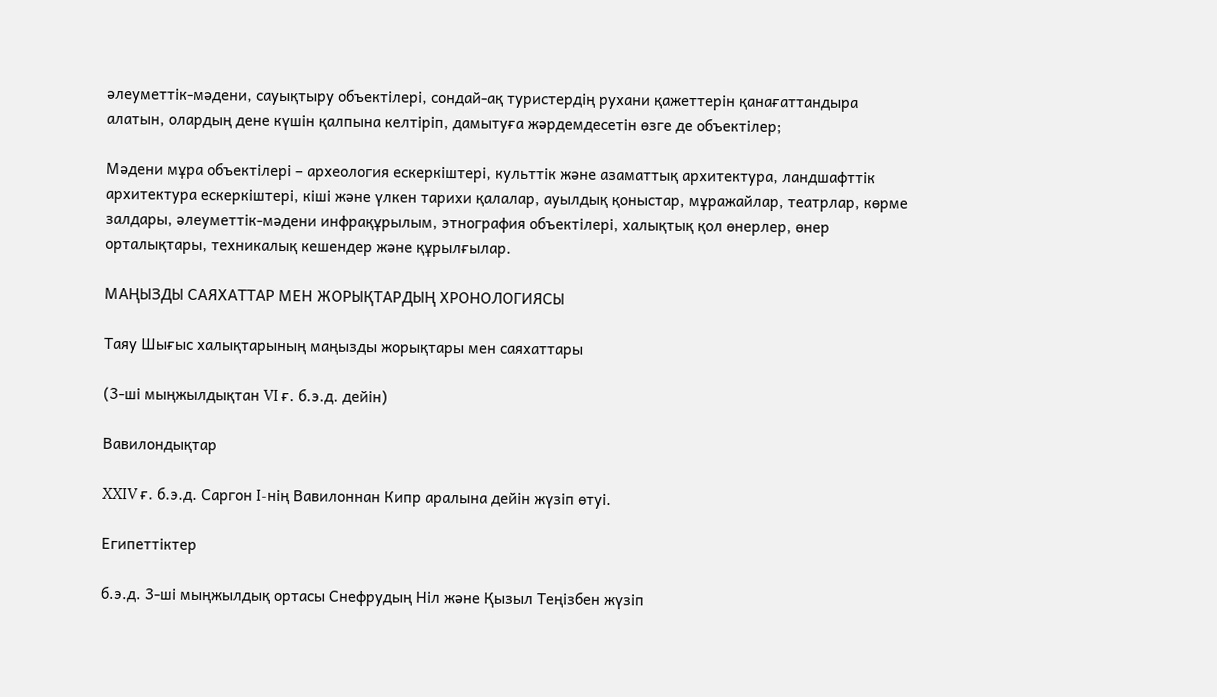әлеуметтiк-мәдени, сауықтыру объектiлерi, сондай-ақ туристердiң рухани қажеттерін қанағаттандыра алатын, олардың дене күшiн қалпына келтiрiп, дамытуға жәрдемдесетiн өзге де объектiлер;

Мәдени мұра объектілері – археология ескеркіштері, культтік және азаматтық архитектура, ландшафттік архитектура ескеркіштері, кіші және үлкен тарихи қалалар, ауылдық қоныстар, мұражайлар, театрлар, көрме залдары, әлеуметтік-мәдени инфрақұрылым, этнография объектілері, халықтық қол өнерлер, өнер орталықтары, техникалық кешендер және құрылғылар.

МАҢЫЗДЫ САЯХАТТАР МЕН ЖОРЫҚТАРДЫҢ ХРОНОЛОГИЯСЫ

Таяу Шығыс халықтарының маңызды жорықтары мен саяхаттары

(3-ші мыңжылдықтан VI ғ. б.э.д. дейін)

Вавилондықтар

XXIV ғ. б.э.д. Саргон I-нің Вавилоннан Кипр аралына дейін жүзіп өтуі.

Египеттіктер

б.э.д. 3-ші мыңжылдық ортасы Снефрудың Ніл және Қызыл Теңізбен жүзіп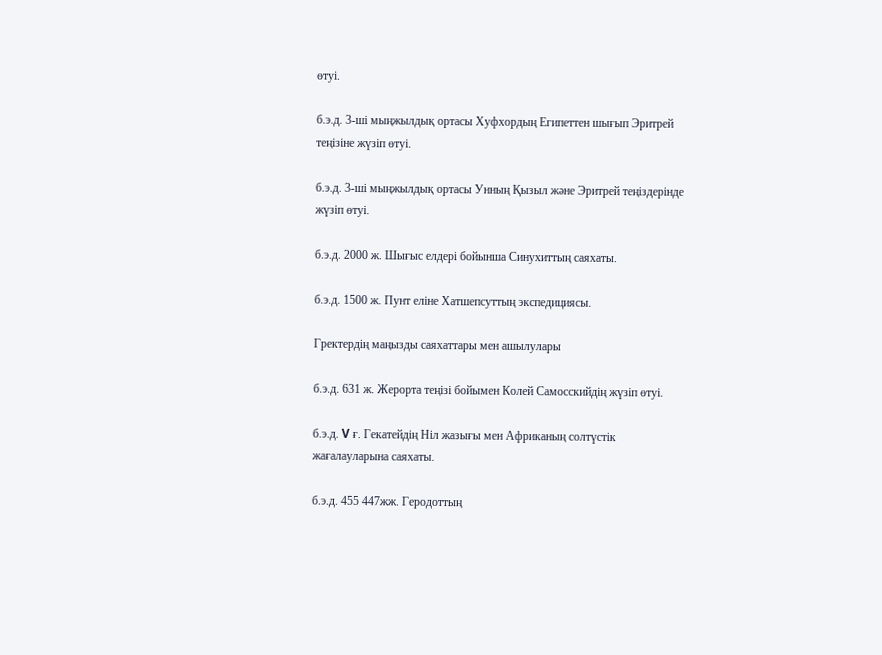өтуі.

б.э.д. 3-ші мыңжылдық ортасы Хуфхордың Египеттен шығып Эритрей теңізіне жүзіп өтуі.

б.э.д. 3-ші мыңжылдық ортасы Унның Қызыл және Эритрей теңіздерінде жүзіп өтуі.

б.э.д. 2000 ж. Шығыс елдері бойынша Синухиттың саяхаты.

б.э.д. 1500 ж. Пунт еліне Хатшепсуттың экспедициясы.

Гректердің маңызды саяхаттары мен ашылулары

б.э.д. 631 ж. Жерорта теңізі бойымен Колей Самосскийдің жүзіп өтуі.

б.э.д. V ғ. Гекатейдің Ніл жазығы мен Африканың солтүстік жағалауларына саяхаты.

б.э.д. 455 447жж. Геродоттың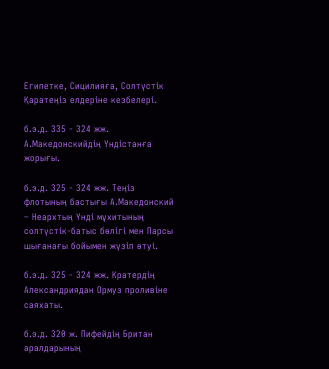Египетке, Сицилияға, Солтүстік Қаратеңіз елдеріне кезбелері.

б.э.д. 335 - 324 жж. А.Македонскийдің Үндістанға жорығы.

б.э.д. 325 - 324 жж. Теңіз флотының бастығы А.Македонский – Неархтың Үнді мұхитының солтүстік-батыс бөлігі мен Парсы шығанағы бойымен жүзіп өтуі.

б.э.д. 325 - 324 жж. Кратердің Александриядан Ормуз проливіне саяхаты.

б.э.д. 320 ж. Пифейдің Британ аралдарының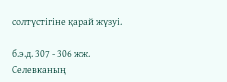солтүстігіне қарай жүзуі.

б.э.д. 307 - 306 жж. Селевканың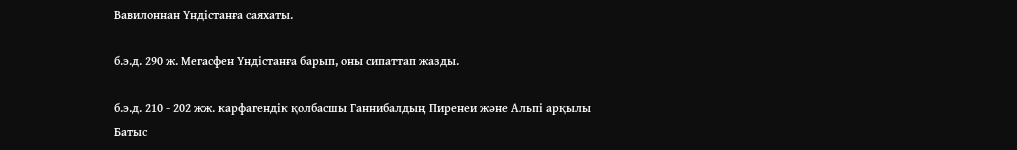Вавилоннан Үндістанға саяхаты.

б.э.д. 290 ж. Мегасфен Үндістанға барып, оны сипаттап жазды.

б.э.д. 210 - 202 жж. карфагендік қолбасшы Ганнибалдың Пиренеи және Альпі арқылы Батыс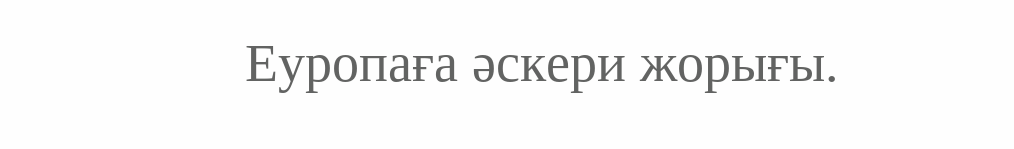Еуропаға әскери жорығы.